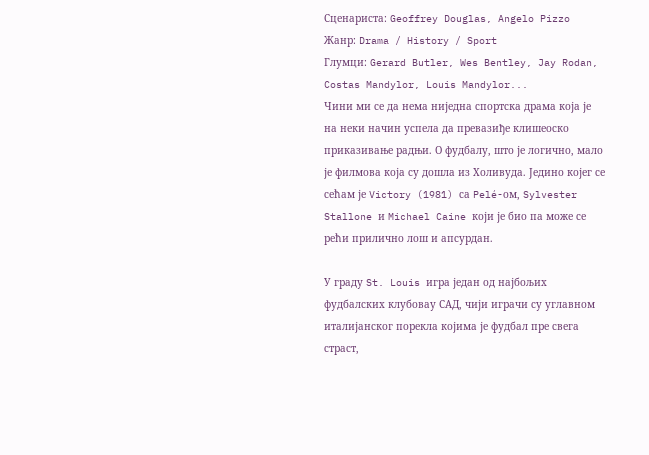Сценариста: Geoffrey Douglas, Angelo Pizzo
Жанр: Drama / History / Sport
Глумци: Gerard Butler, Wes Bentley, Jay Rodan, Costas Mandylor, Louis Mandylor...
Чини ми се да нема ниједна спортска драма која је на неки начин успела да превазиђе клишеоско приказивање радњи. О фудбалу, што је логично, мало је филмова која су дошла из Холивуда. Једино којег се сећам је Victory (1981) са Pelé-ом, Sylvester Stallone и Michael Caine који је био па може се рећи прилично лош и апсурдан.

У граду St. Louis игра један од најбољих фудбалских клубовау САД, чији играчи су углавном италијанског порекла којима је фудбал пре свега страст,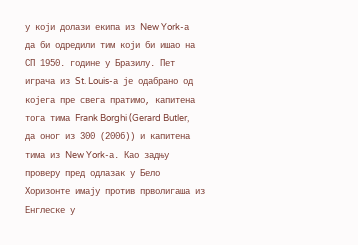у који долази екипа из New York-а да би одредили тим који би ишао на СП 1950. године у Бразилу. Пет играча из St. Louis-а је одабрано од којега пре свега пратимо, капитена тога тима Frank Borghi (Gerard Butler, да оног из 300 (2006)) и капитена тима из New York-а. Као задњу проверу пред одлазак у Бело Хоризонте имају против прволигаша из Енглеске у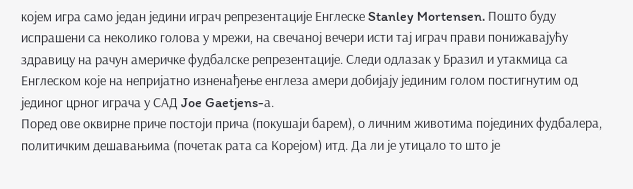којем игра само један једини играч репрезентације Енглеске Stanley Mortensen. Пошто буду испрашени са неколико голова у мрежи, на свечаној вечери исти тај играч прави понижавајућу здравицу на рачун америчке фудбалске репрезентације. Следи одлазак у Бразил и утакмица са Енглеском које на непријатно изненађење енглеза амери добијају јединим голом постигнутим од јединог црног играча у САД Joe Gaetjens-а.
Поред ове оквирне приче постоји прича (покушаји барем), о личним животима појединих фудбалера, политичким дешавањима (почетак рата са Корејом) итд. Да ли је утицало то што је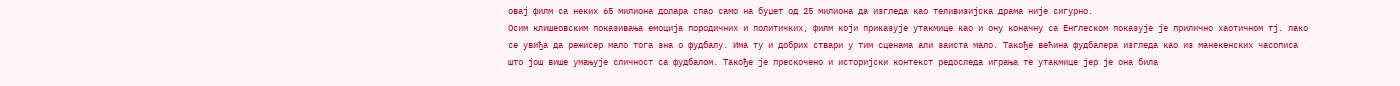овај филм са неких 65 милиона долара спао само на буџет од 25 милиона да изгледа као теливизијска драма није сигурно.
Осим клишеовским показивања емоција породичних и политичких, филм који приказује утакмице као и ону коначну са Енглеском показује је прилично хаотичном тј. лако се увиђа да режисер мало тога зна о фудбалу. Има ту и добрих ствари у тим сценама али заиста мало. Такође већина фудбалера изгледа као из манекенских часописа што још више умањује сличност са фудбалом. Такође је прескочено и историјски контекст редоследа играња те утакмице јер је она била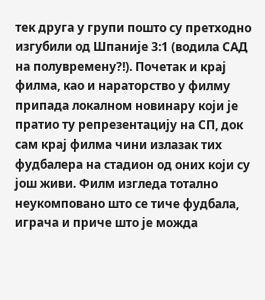тек друга у групи пошто су претходно изгубили од Шпаније 3:1 (водила САД на полувремену?!). Почетак и крај филма, као и нараторство у филму припада локалном новинару који је пратио ту репрезентацију на СП, док сам крај филма чини излазак тих фудбалера на стадион од оних који су још живи. Филм изгледа тотално неукомповано што се тиче фудбала, играча и приче што је можда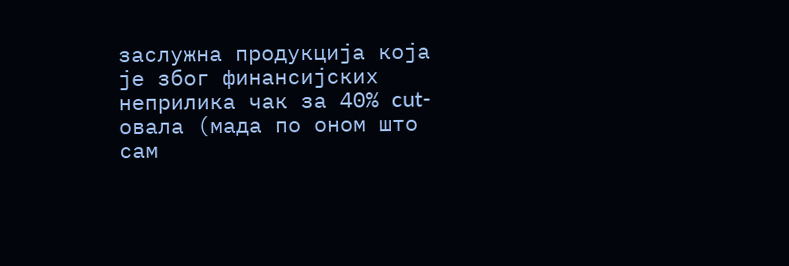заслужна продукција која је због финансијских неприлика чак за 40% cut-овала (мада по оном што сам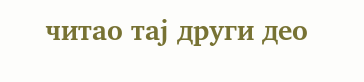читао тај други део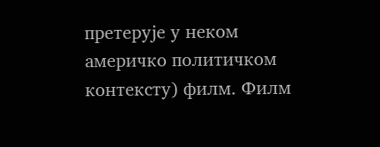претерује у неком америчко политичком контексту) филм. Филм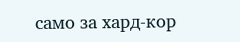само за хард-кор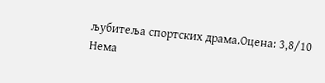љубитеља спортских драма.Оцена: 3,8/10
Нема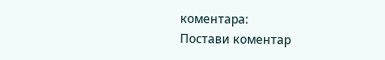коментара:
Постави коментар